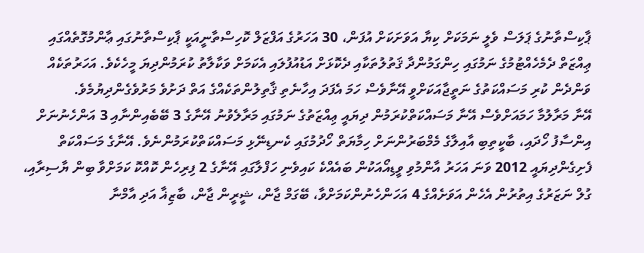ޕާކިސްތާނުގެ ޕަލަސް ވެލީ ނަމަކަށް ކިޔާ އަވަށަކަށް އުފަން، 30 އަހަރުގެ އަފްޒަލް ކޮހިސްތާނީއަކީ ޕާކިސްތާނުގައި ޢާންމުގޮތެއްގައި ޢިއްޒަތް ދެމެހެއްޓުމުގެ ނަމުގައި ހިންގަމުންދާ ޤަތުލުތަކާއި ދެކޮޅަށް އަޑުއުފުލައި އެކަމަށް ވަކާލާތު ކުރަމުންދިޔަ މީހެކެވެ. އަހަރުތަކެއް ވަންދެން ކުރި މަސައްކަތުގެ ނަތީޖާއަކަށްވީ އޭނާވެސް ހަމަ އެފަދަ އިހާނެތި ޤާތިލުންތަކެއްގެ އަތް ދަށުވެ މަރުވެގެންދިޔުމެވެ.
އޭނާ މަރާލުމާ ހަމައަށްވެސް އޭނާ މަސައްކަތްކުރަމުން ދިޔައީ ޢިއްޒަތުގެ ނަމުގައި މަރާލެވުނު އޭނާގެ 3 ބޭބެއިންނާއި 3 އަންހެނުނަށް އިންސާފު ހޯދައި، ބާކީތިބި އާއިލާގެ މެމްބަރުންނަށް ހިމާޔަތް ހޯދުމުގައި ކެނޑިނޭޅި މަސައްކަތްކުރަމުންނެވެ. އޭނާގެ މަސައްކަތް ފެށިގެންދިޔައީ 2012 ވަނަ އަހަރު އާންމުވި ވީޑިއޯއަކުން ބައެއްކެ ކައިވެނި ހަފްލާގައި އޭނާގެ 2 ފިރިހެން ކޮއްކޮ ކަމަށްވާ ބިން ޔާސިރާއި، ގުލް ނަޒަރުގެ އިތުރުން އެހެން އަވަށެއްގެ 4 އަހަންހެނުންކަމަށްވާ، ބޭގަމް ޖާން، ޝީރީން ޖާން، ބާޒިޣާ އަދި އާމްނާ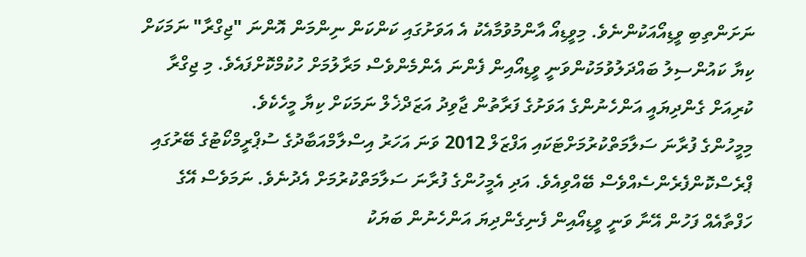ނަށަންތިބި ވީޑިއޯއަކުންނެވެ. މިވީޑިއޯ އާންމުވުމާއެކު އެ އަވަށުގައި ކަންކަން ނިންމަން އޮންނަ "ޖިގްރާ" ނަމަކަށް ކިޔާ ކައުންސިލު ބައްދަލުވުމަކުންވަނީ ވީޑިއޯއިން ފެންނަ އެންމެންވެސް މަރާލުމަށް ހުކުމްކޮށްފައެވެ. މި ޖިގްރާ ކުރިއަށް ގެންދިޔައީ އަންހެނުންގެ އަވަށުގެ ފަރާތުން ޖާވިދު އަޒަދްޚެލް ނަމަކަށް ކިޔާ މީހެކެވެ.
މިމީހުންގެ ފުރާނަ ސަލާމަތްކުރުމަށްޓަކައި އަފްޒަލް 2012 ވަނަ އަހަރު އިސްލާމްއަބާދުގެ ސުޕްރީމްކޯޓުގެ ބޭރުގައި ޕްރެސްކޮންފެރެންސެއްވެސް ބޭއްވިއެވެ. އަދި އެމީހުންގެ ފުރާނަ ސަލާމަތްކުރުމަށް އެދުނެވެ. ނަމަވެސް އޭގެ ހަފްތާއެއް ފަހުން އޭނާ ވަނީ ވީޑިއޯއިން ފެނިގެންދިޔަ އަންހެނުން ބަޔަކު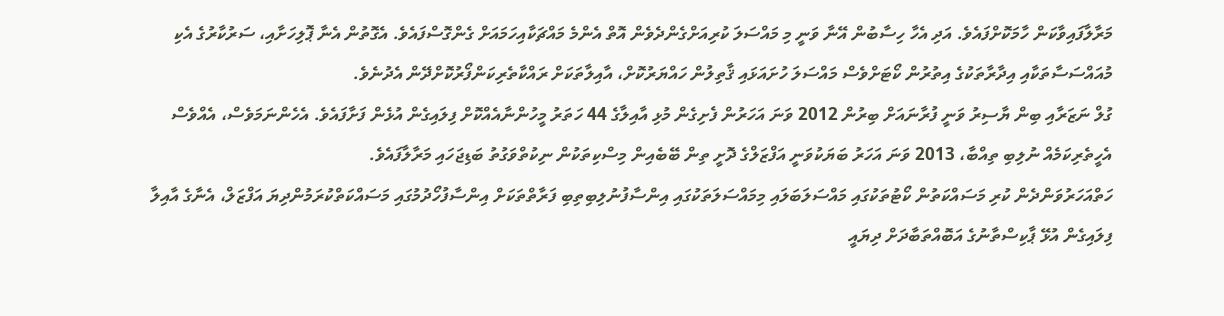މަރާލާފައިވާކަން ހާމަކޮށްފައެވެ. އަދި އެހާ ހިސާބުން އޭނާ ވަނީ މި މައްސަލަ ކުރިއަށްގެންދެވެން އޮތް އެންމެ މައްޗަކާއިހަމައަށް ގެންގޮސްފައެވެ. އެގޮތުން އެނާ ޕޮލިހަށާއި، ސަރުކާރުގެ އެކި މުއައްސަސާތަކާއި އިދާރާތަކުގެ އިތުރުން ކޯޓަށްވެސް މައްސަލަ ހުށައަޅައި ޤާތިލުން ހައްޔަރުކޮށް، އާއިލާތަކަށް ރައްކާތެރިކަންފޯރުކޮށްދޭން އެދުނެވެ.
ގުލް ނަޒަރާއި ބިން ޔާސިރު ވަނީ ފުރާނައަށް ބިރުން 2012 ވަނަ އަހަރުން ފެށިގެން މުޅި އާއިލާގެ 44 ހަތަރު މީހުންނާއެއްކޮށް ފިލައިގެން އުޅެން ފަށާފައެވެ. އެހެންނަމަވެސް، އެއްވެސް އެހީތެރިކަމެއް ނުލިބި ތިއްބާ، 2013 ވަނަ އަހަރު ބަޔަކުވަނީ އަފްޒަލްގެ ދޮށީ ތިން ބޭބެއިން މިސްކިތަކުން ނިކުތްވަގުތު ބަޑިޖަހައި މަރާލާފައެވެ.
ހަތްއަހަރުވަންދެން ކުރި މަސައްކަތުން ކޯޓުތަކުގައި މައްސަލަބަލައި މިމައްސަލަތަކުގައި އިންސާފުނުލިބިތިބި ފަރާތްތަކަށް އިންސާފުހޯދުމުގައި މަސައްކަތްކުރަމުންދިޔަ އަފްޒަލް، އެނާގެ އާއިލާ ފިލައިގެން އުޅޭ ޕާކިސްތާނުގެ އަބޮއްތަބާދަށް ދިޔައީ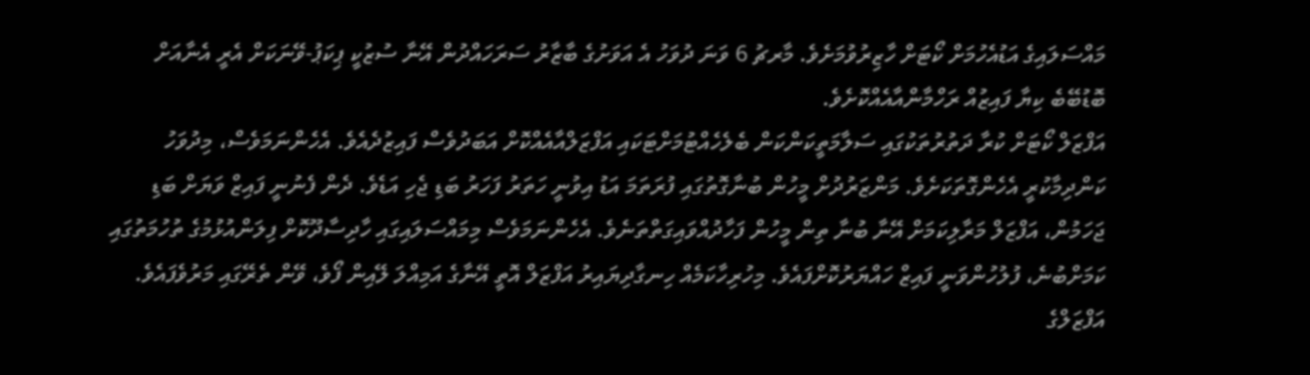މައްސަލައިގެ އަޑުއެހުމަށް ކޯޓަށް ހާޒިރުވުމަށެވެ. މާރޗު 6 ވަނަ ދުވަހު އެ އަވަށުގެ ބާޒާރު ސަރަހައްދުން އޭނާ ސުޒުކީ ޕިކަޕު-ވޭނަކަށް އެރީ އެނާއަށް ބޮޑުބޭބެ ކިޔާ ފައިޒުއް ރަހްމާންއާއެއްކޮށެވެ.
އަފްޒަލް ކޯޓަށް ކުރާ ދަތުރުތަކުގައި ސަލާމަތީކަންކަން ބެލެހެއްޓުމަށްޓަކައި އަފްޒަލްއާއެއްކޮށް އަބަދުވެސް ފައިޒުދެއެވެ. އެހެންނަމަވެސް، މިދުވަހު ކަންދިމާކުރީ އެހެންގޮތަކަށެވެ. މަންޒަރުދުށް މީހުން ބުނާގޮތުގައި ފުރަތަމަ އަޑު އިވުނީ ހަތަރު ފަހަރު ބަޑި ޖެހި އަޑެވެ. ދެން ފެނުނީ ފައިޒް ވަޔަށް ބަޑި ޖަހަމުން، އަފްޒަލް މަރާލިކަމަށް އޭނާ ބުނާ ތިން މީހުން ފަހާދުއްވައިގަތްތަނެވެ. އެހެންނަމަވެސް މިމައްސަލައިގައި ހާދިސާދޫކޮށް ފިލަންއުޅުމުގެ ތުހުމަތުގައި ކަމަށްބުނެ، ފުލުހުންވަނީ ފައިޒް ހައްޔަރުކޮށްފައެވެ. މިހުރިހާކަމެއް ހިނގާދިޔައިރު އަފްޒަލް އޮތީ އޭނާގެ އަމިއްލަ ލޭއިން ފޯވެ، ވޭން ތެރޭގައި މަރުވެފައެވެ.
އަފްޒަލްގެ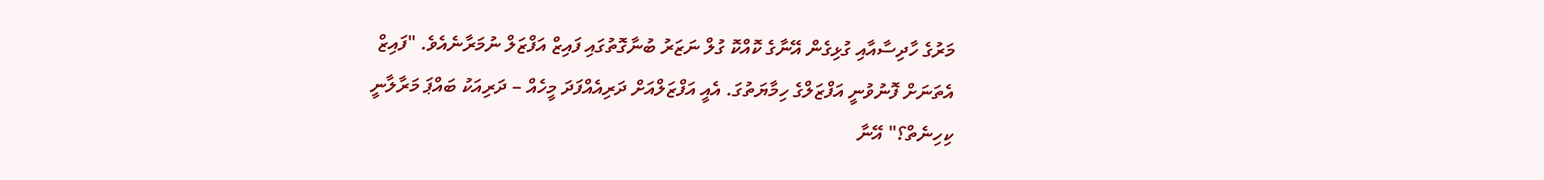މަރުގެ ހާދިސާއާއި ގުޅިގެން އޭނާގެ ކޮއްކޮ ގުލް ނަޒަރު ބުނާގޮތުގައި ފައިޒް އަފްޒަލް ނުމަރާނެއެވެ. "ފައިޒް އެތަނަށް ފޮނުވުނީ އަފްޒަލްގެ ހިމާޔަތުގަ. އެއީ އަފްޒަލްއަށް ދަރިއެއްފަދަ މީހެއް – ދަރިއަކު ބައްޕަ މަރާލާނީ ކިހިނެތް؟" އޭނާ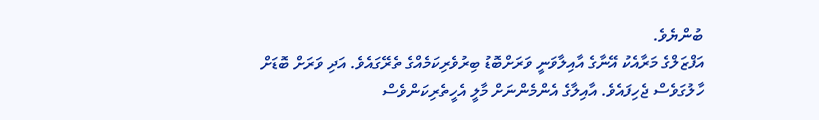ބުންޔެވެ.
އަފްޒަލްގެ މަރާއެކު އޭނާގެ އާއިލާވަނީ ވަރަށްބޮޑު ބިރުވެރިކަމެއްގެ ތެރޭގައެވެ. އަދި ވަރަށް ބޮޑަށް ހާލުގަވެސް ޖެހިފައެވެ. އާއިލާގެ އެންމެންނަށް މާލީ އެހީތެރިކަންވެސް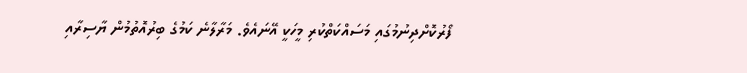ފޯރުކޮށްދިނުމުގައި މަސައްކަތްކުރި މީހަކީ އޭނައެވެ. މަރާލާނެ ކަމުގެ ބިރުއޮތުމުން ޔާސިރާއި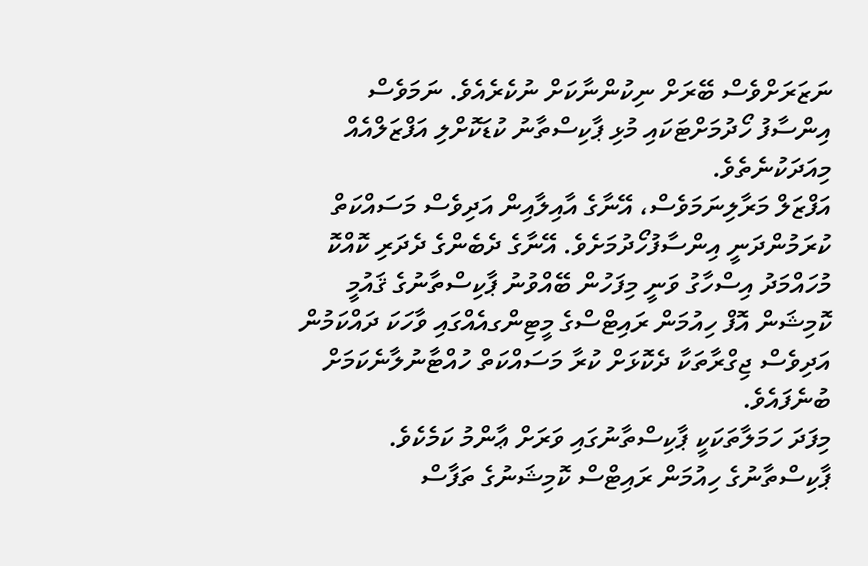ނަޒަރަށްވެސް ބޭރަށް ނިކުންނާކަށް ނުކެރެއެވެ. ނަމަވެސް އިންސާފު ހޯދުމަށްޓަކައި މުޅި ޕާކިސްތާނު ކުޑަކޮށްލި އަފްޒަލްއެއް މިއަދަކުނެތެވެ.
އަފްޒަލް މަރާލިނަމަވެސް، އޭނާގެ އާއިލާއިން އަދިވެސް މަސައްކަތް ކުރަމުންދަނީ އިންސާފުހޯދުމަށެވެ. އޭނާގެ ދެބެންގެ ދެދަރި ކޮއްކޮ މުހައްމަދު އިސްހާގު ވަނީ މިފަހުން ބޭއްވުނު ޕާކިސްތާނުގެ ޤައުމީ ކޮމިޝަން އޮފް ހިއުމަން ރައިޓްސްގެ މީޓިންގއެއްގައި ވާހަކަ ދައްކަމުން އަދިވެސް ޖިގްރާތަކާ ދެކޮޅަށް ކުރާ މަސައްކަތް ހުއްޓާނުލާނެކަމަށް ބުނެފައެވެ.
މިފަދަ ހަމަލާތަކަކީ ޕާކިސްތާނުގައި ވަރަށް ޢާންމު ކަމެކެވެ. ޕާކިސްތާނުގެ ހިއުމަން ރައިޓްސް ކޮމިޝަނުގެ ތަފާސް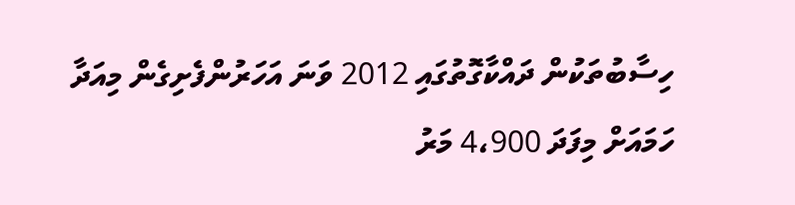ހިސާބުތަކުން ދައްކާގޮތުގައި 2012 ވަނަ އަހަރުންފެށިގެން މިއަދާ ހަމައަށް މިފަދަ 4،900 މަރު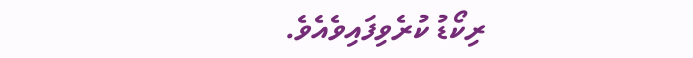ރިކޯޑު ކުރެވިފައިވެއެވެ.